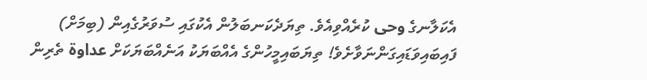އެކަލާނގެ وحى ކުރެއްވިއެވެ. ތިޔަދެކަނބަލުން އެކުގައި ސުވަރުގެއިން (ބިމަށް) ފައިބައިވަޑައިގަންނަވާށެވެ! ތިޔަބައިމީހުންގެ އެއްބަޔަކު އަނެއްބަޔަކަށް عداوة ތެރިން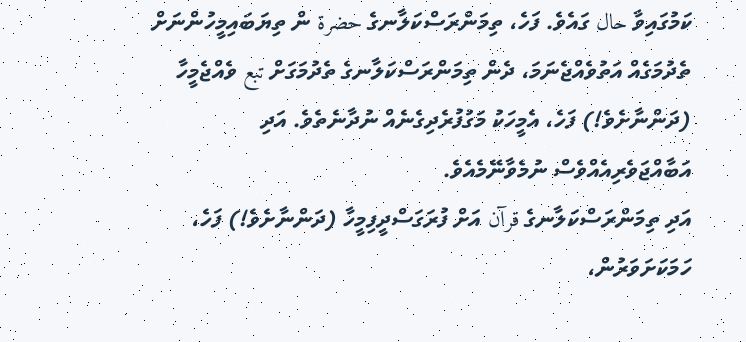ކަމުގައިވާ حال ގައެވެ. ފަހެ، ތިމަންރަސްކަލާނގެ حضرة ން ތިޔަބައިމީހުންނަށް ތެދުމަގެއް އަތުވެއްޖެނަމަ، ދެން ތިމަންރަސްކަލާނގެ ތެދުމަގަށް تبع ވެއްޖެމީހާ (ދަންނާށެވެ!) ފަހެ، އެމީހަކު މަގުފުރެދިގެނެއް ނުދާނެތެވެ. އަދި އަބާއްޖަވެރިއެއްވެސް ނުމެވާނޭމެއެވެ.
އަދި ތިމަންރަސްކަލާނގެ قرآن އަށް ފުރަގަސްދީފިމީހާ (ދަންނާށެވެ!) ފަހެ، ހަމަކަށަވަރުން،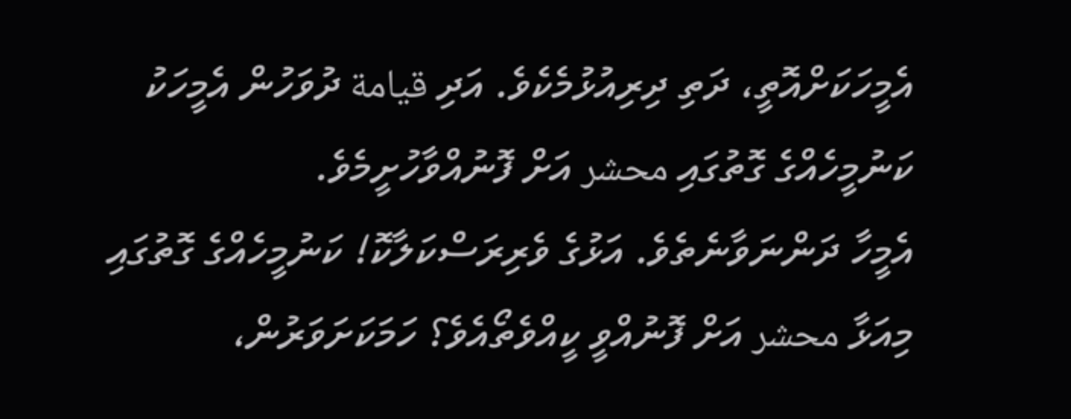އެމީހަކަށްއޮތީ، ދަތި ދިރިއުޅުމެކެވެ. އަދި قيامة ދުވަހުން އެމީހަކު ކަނުމީހެއްގެ ގޮތުގައި محشر އަށް ފޮނުއްވާހުށީމެވެ.
އެމީހާ ދަންނަވާނެތެވެ. އަޅުގެ ވެރިރަސްކަލާކޮ! ކަނުމީހެއްގެ ގޮތުގައި މިއަޅާ محشر އަށް ފޮނުއްވީ ކީއްވެތޯއެވެ؟ ހަމަކަށަވަރުން،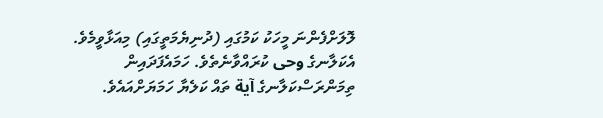ލޮލަށްފެންނަ މީހަކު ކަމުގައި (ދުނިޔެމަތީގައި) މިއަޅާވީމެވެ.
އެކަލާނގެ وحى ކުރައްވާނެތެވެ. ހަމައެފަދައިން ތިމަންރަސްކަލާނގެ آية ތައް ކަލެޔާ ހަމަޔަށްއައެވެ.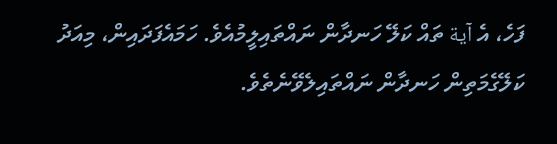ފަހެ، އެ آية ތައް ކަލޭ ހަނދާން ނައްތައިލީމުއެވެ. ހަމައެފަދައިން، މިއަދު ކަލޭގެމަތިން ހަނދާން ނައްތައިލެވޭނެތެވެ.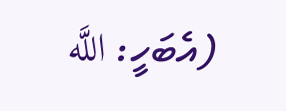(އެބަހީ: اللَّه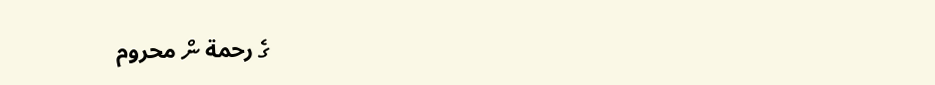ގެ رحمة ން محروم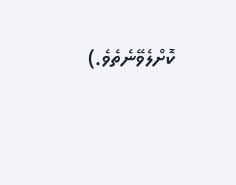ކޮށްލެވޭނެތެވެ.)